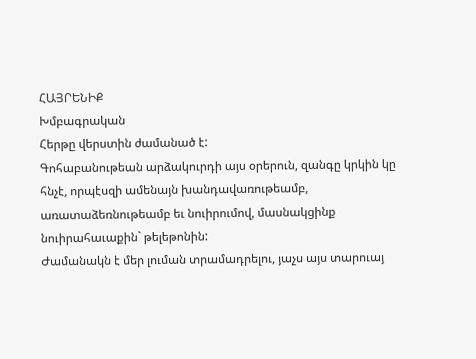ՀԱՅՐԵՆԻՔ
Խմբագրական
Հերթը վերստին ժամանած է:
Գոհաբանութեան արձակուրդի այս օրերուն, զանգը կրկին կը հնչէ, որպէսզի ամենայն խանդավառութեամբ, առատաձեռնութեամբ եւ նուիրումով, մասնակցինք նուիրահաւաքին` թելեթոնին:
Ժամանակն է մեր լուման տրամադրելու, յաչս այս տարուայ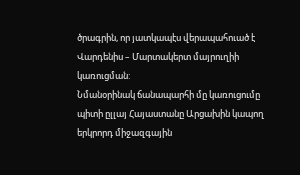ծրագրին, որ յատկապէս վերապահուած է Վարդենիս – Մարտակերտ մայրուղիի կառուցման:
Նմանօրինակ ճանապարհի մը կառուցումը պիտի ըլլայ Հայաստանը Արցախին կապող երկրորդ միջազգային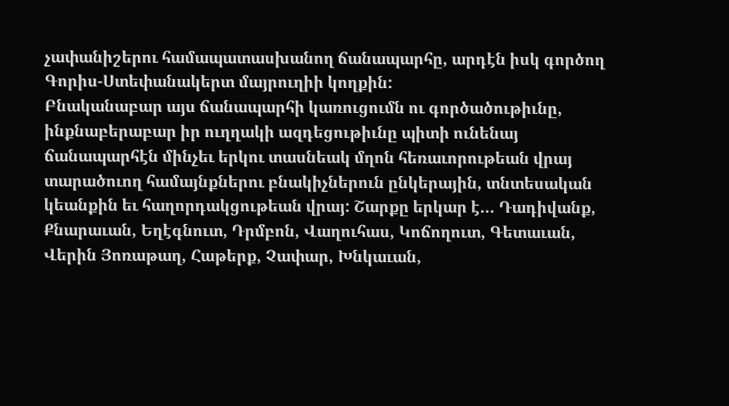չափանիշերու համապատասխանող ճանապարհը, արդէն իսկ գործող Գորիս-Ստեփանակերտ մայրուղիի կողքին:
Բնականաբար այս ճանապարհի կառուցումն ու գործածութիւնը, ինքնաբերաբար իր ուղղակի ազդեցութիւնը պիտի ունենայ ճանապարհէն մինչեւ երկու տասնեակ մղոն հեռաւորութեան վրայ տարածուող համայնքներու բնակիչներուն ընկերային, տնտեսական կեանքին եւ հաղորդակցութեան վրայ: Շարքը երկար է… Դադիվանք, Քնարաւան, Եղէգնուտ, Դրմբոն, Վաղուհաս, Կոճողուտ, Գետաւան, Վերին Յոռաթաղ, Հաթերք, Չափար, Խնկաւան,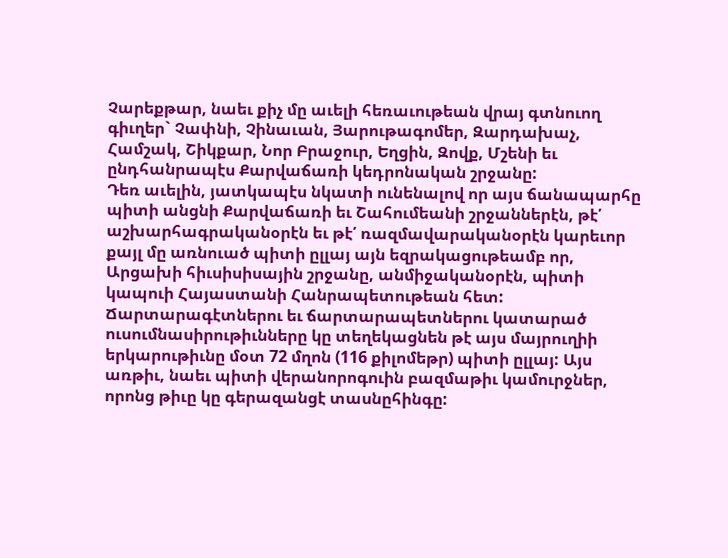Չարեքթար, նաեւ քիչ մը աւելի հեռաւութեան վրայ գտնուող գիւղեր` Չափնի, Չինաւան, Յարութագոմեր, Զարդախաչ, Համշակ, Շիկքար, Նոր Բրաջուր, Եղցին, Զովք, Մշենի եւ ընդհանրապէս Քարվաճառի կեդրոնական շրջանը:
Դեռ աւելին, յատկապէս նկատի ունենալով որ այս ճանապարհը պիտի անցնի Քարվաճառի եւ Շահումեանի շրջաններէն, թէ՛ աշխարհագրականօրէն եւ թէ՛ ռազմավարականօրէն կարեւոր քայլ մը առնուած պիտի ըլլայ այն եզրակացութեամբ որ, Արցախի հիւսիսիսային շրջանը, անմիջականօրէն, պիտի կապուի Հայաստանի Հանրապետութեան հետ:
Ճարտարագէտներու եւ ճարտարապետներու կատարած ուսումնասիրութիւնները կը տեղեկացնեն թէ այս մայրուղիի երկարութիւնը մօտ 72 մղոն (116 քիլոմեթր) պիտի ըլլայ: Այս առթիւ, նաեւ պիտի վերանորոգուին բազմաթիւ կամուրջներ, որոնց թիւը կը գերազանցէ տասնըհինգը: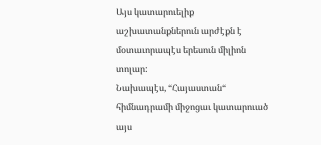Այս կատարուելիք աշխատանքներուն արժէքն է մօտաւորապէս երեսուն միլիոն տոլար:
Նախապէս, “Հայաստան“ հիմնադրամի միջոցաւ կատարուած այս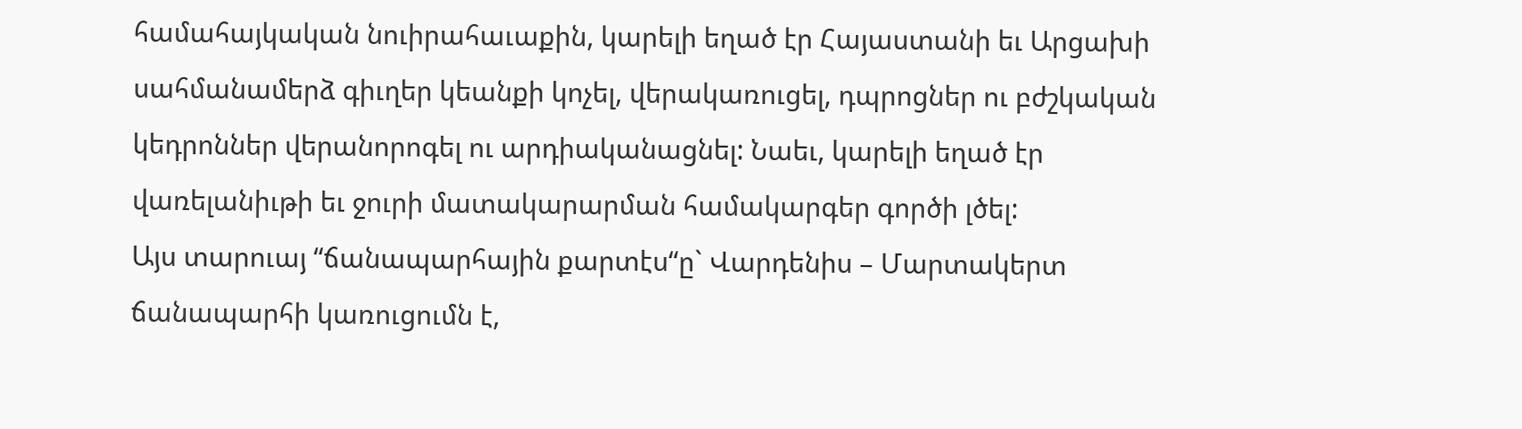համահայկական նուիրահաւաքին, կարելի եղած էր Հայաստանի եւ Արցախի սահմանամերձ գիւղեր կեանքի կոչել, վերակառուցել, դպրոցներ ու բժշկական կեդրոններ վերանորոգել ու արդիականացնել: Նաեւ, կարելի եղած էր վառելանիւթի եւ ջուրի մատակարարման համակարգեր գործի լծել:
Այս տարուայ “ճանապարհային քարտէս“ը` Վարդենիս – Մարտակերտ ճանապարհի կառուցումն է,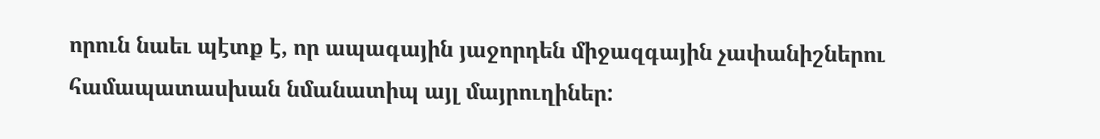որուն նաեւ պէտք է, որ ապագային յաջորդեն միջազգային չափանիշներու համապատասխան նմանատիպ այլ մայրուղիներ: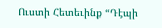Ուստի Հետեւինք “Դէպի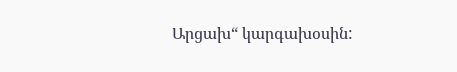Արցախ“ կարգախօսին: